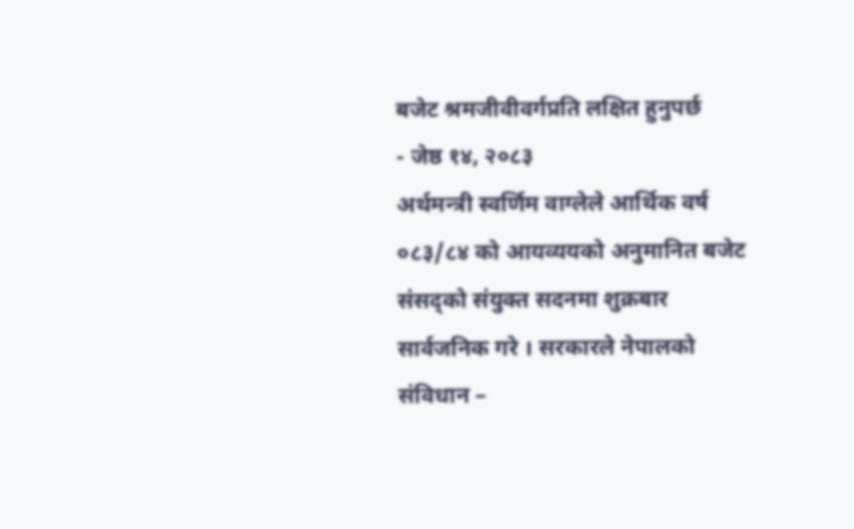बजेट श्रमजीवीवर्गप्रति लक्षित हुनुपर्छ
- जेष्ठ १४, २०८३
अर्थमन्त्री स्वर्णिम वाग्लेले आर्थिक वर्ष ०८३/८४ को आयव्ययको अनुमानित बजेट संसद्को संयुक्त सदनमा शुक्रबार सार्वजनिक गरे । सरकारले नेपालको संविधान –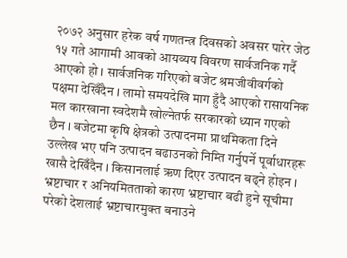२०७२ अनुसार हरेक वर्ष गणतन्त्र दिवसको अवसर पारेर जेठ १५ गते आगामी आवको आयव्यय विवरण सार्वजनिक गर्दै आएको हो । सार्वजनिक गरिएको बजेट श्रमजीवीवर्गको पक्षमा देखिँदैन । लामो समयदेखि माग हुँदै आएको रासायनिक मल कारखाना स्वदेशमै खोल्नेतर्फ सरकारको ध्यान गएको छैन । बजेटमा कृषि क्षेत्रको उत्पादनमा प्राथमिकता दिने उल्लेख भए पनि उत्पादन बढाउनको निम्ति गर्नुपर्ने पूर्वाधारहरू खासै देखिँदैन । किसानलाई ऋण दिएर उत्पादन बढ्ने होइन ।
भ्रष्टाचार र अनियमितताको कारण भ्रष्टाचार बढी हुने सूचीमा परेको देशलाई भ्रष्टाचारमुक्त बनाउने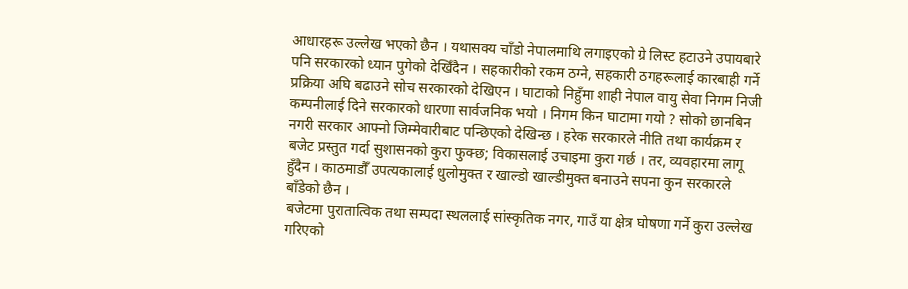आधारहरू उल्लेख भएको छैन । यथासक्य चाँडो नेपालमाथि लगाइएको ग्रे लिस्ट हटाउने उपायबारे पनि सरकारको ध्यान पुगेको देखिँदैन । सहकारीको रकम ठग्ने, सहकारी ठगहरूलाई कारबाही गर्ने प्रक्रिया अघि बढाउने सोच सरकारको देखिएन । घाटाको निहुँमा शाही नेपाल वायु सेवा निगम निजी कम्पनीलाई दिने सरकारको धारणा सार्वजनिक भयो । निगम किन घाटामा गयो ? सोको छानबिन नगरी सरकार आफ्नो जिम्मेवारीबाट पन्छिएको देखिन्छ । हरेक सरकारले नीति तथा कार्यक्रम र बजेट प्रस्तुत गर्दा सुशासनको कुरा फुक्छ; विकासलाई उचाइमा कुरा गर्छ । तर, व्यवहारमा लागू हुँदैन । काठमाडौँ उपत्यकालाई धुलोमुक्त र खाल्डो खाल्डीमुक्त बनाउने सपना कुन सरकारले बाँडेको छैन ।
बजेटमा पुरातात्विक तथा सम्पदा स्थललाई सांस्कृतिक नगर, गाउँ या क्षेत्र घोषणा गर्ने कुरा उल्लेख गरिएको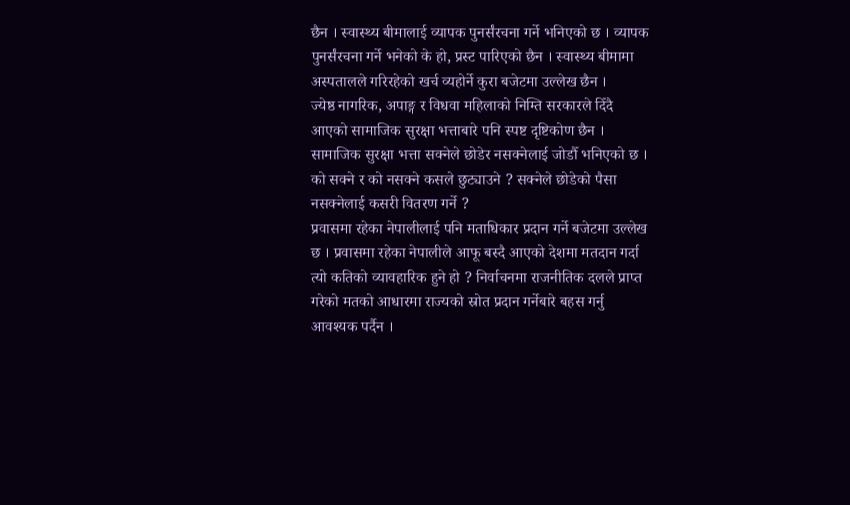छैन । स्वास्थ्य बीमालाई व्यापक पुनर्संरचना गर्ने भनिएको छ । व्यापक पुनर्संरचना गर्ने भनेको के हो, प्रस्ट पारिएको छैन । स्वास्थ्य बीमामा अस्पतालले गरिरहेको खर्च व्यहोर्ने कुरा बजेटमा उल्लेख छैन ।
ज्येष्ठ नागरिक, अपाङ्ग र विधवा महिलाको निम्ति सरकारले दिँदै आएको सामाजिक सुरक्षा भत्ताबारे पनि स्पष्ट दृष्टिकोण छैन । सामाजिक सुरक्षा भत्ता सक्नेले छोडेर नसक्नेलाई जोडौँ भनिएको छ । को सक्ने र को नसक्ने कसले छुट्याउने ? सक्नेले छोडेको पैसा नसक्नेलाई कसरी वितरण गर्ने ?
प्रवासमा रहेका नेपालीलाई पनि मताधिकार प्रदान गर्ने बजेटमा उल्लेख छ । प्रवासमा रहेका नेपालीले आफू बस्दै आएको देशमा मतदान गर्दा त्यो कतिको व्यावहारिक हुने हो ? निर्वाचनमा राजनीतिक दलले प्राप्त गरेको मतको आधारमा राज्यको स्रोत प्रदान गर्नेबारे बहस गर्नु आवश्यक पर्दैन ।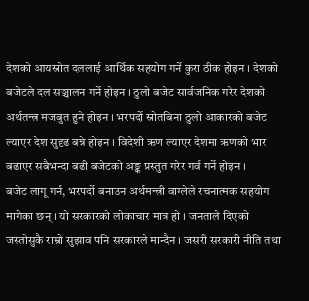देशको आयस्रोत दललाई आर्थिक सहयोग गर्ने कुरा ठीक होइन । देशको बजेटले दल सञ्चालन गर्ने होइन । ठुलो बजेट सार्वजनिक गरेर देशको अर्थतन्त्र मजबुत हुने होइन । भरपर्दो स्रोतबिना ठुलो आकारको बजेट ल्याएर देश सुदृढ बन्ने होइन । विदेशी ऋण ल्याएर देशमा ऋणको भार बढाएर सबैभन्दा बढी बजेटको अङ्क प्रस्तुत गरेर गर्व गर्ने होइन ।
बजेट लागू गर्न, भरपर्दो बनाउन अर्थमन्त्री वाग्लेले रचनात्मक सहयोग मागेका छन् । यो सरकारको लोकाचार मात्र हो । जनताले दिएको जस्तोसुकै राम्रो सुझाव पनि सरकारले मान्दैन । जसरी सरकारी नीति तथा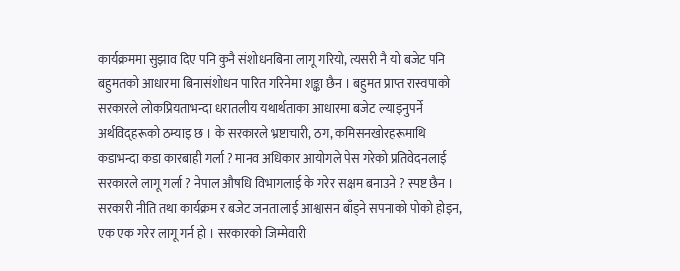कार्यक्रममा सुझाव दिए पनि कुनै संशोधनबिना लागू गरियो, त्यसरी नै यो बजेट पनि बहुमतको आधारमा बिनासंशोधन पारित गरिनेमा शङ्का छैन । बहुमत प्राप्त रास्वपाको सरकारले लोकप्रियताभन्दा धरातलीय यथार्थताका आधारमा बजेट ल्याइनुपर्ने अर्थविद्हरूको ठम्याइ छ । के सरकारले भ्रष्टाचारी, ठग, कमिसनखोरहरूमाथि कडाभन्दा कडा कारबाही गर्ला ? मानव अधिकार आयोगले पेस गरेको प्रतिवेदनलाई सरकारले लागू गर्ला ? नेपाल औषधि विभागलाई के गरेर सक्षम बनाउने ? स्पष्ट छैन । सरकारी नीति तथा कार्यक्रम र बजेट जनतालाई आश्वासन बाँड्ने सपनाको पोको होइन, एक एक गरेर लागू गर्न हो । सरकारको जिम्मेवारी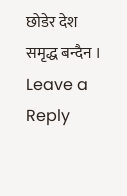छोडेर देश समृद्ध बन्दैन ।
Leave a Reply